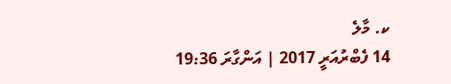ކ. މާލެ
14 ފެބްރުއަރީ 2017 | އަންގާރަ 19:36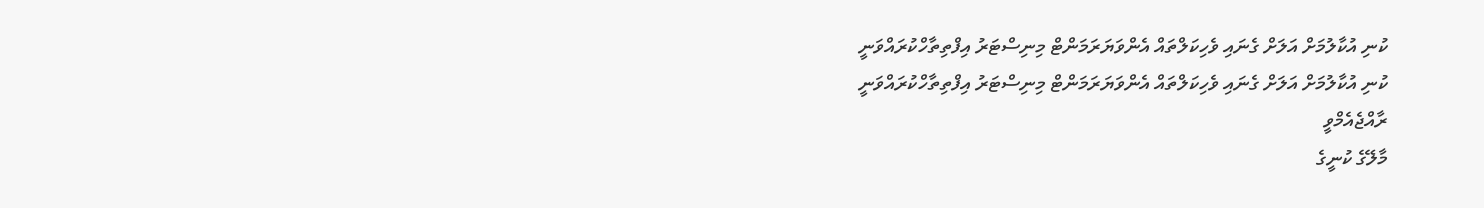ކުނި އުކާލުމަށް އަލަށް ގެނައި ވެހިކަލްތައް އެންވަޔަރަމަންޓް މިނިސްޓަރު އިފްތިތާހްކުރައްވަނީ
ކުނި އުކާލުމަށް އަލަށް ގެނައި ވެހިކަލްތައް އެންވަޔަރަމަންޓް މިނިސްޓަރު އިފްތިތާހްކުރައްވަނީ
ރާއްޖެއެމްވީ
މާލޭގެ ކުނީގެ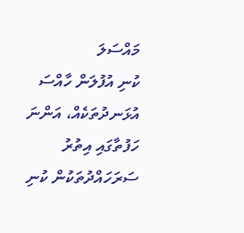މައްސަލަ
ކުނި އުފުލަން ހާއްސަ އުޅަނދުތަކެއް، އަންނަ ހަފުތާގައި އިތުރު ސަރަހައްދުތަކުން ކުނި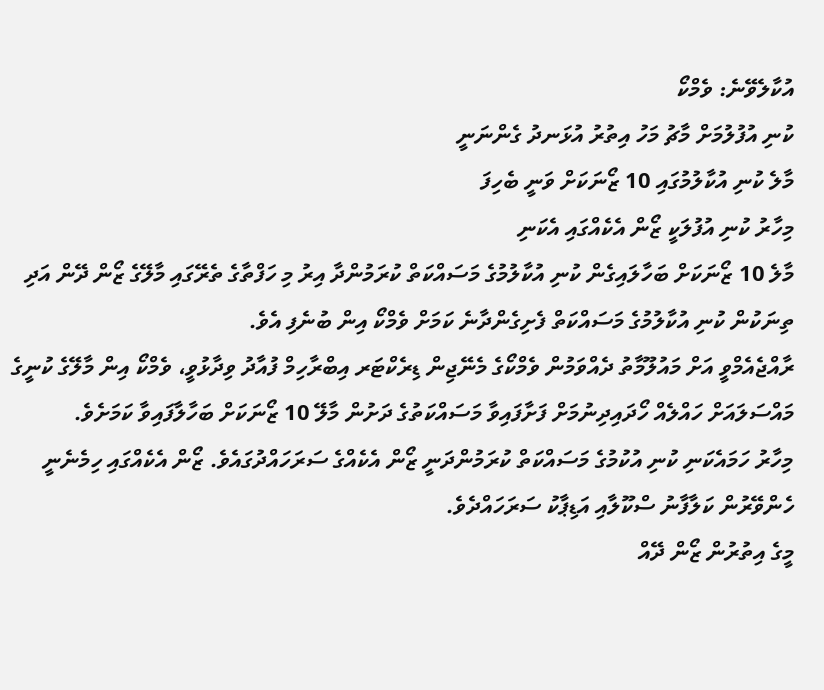އުކާލެވޭނެ: ވެމްކޯ
ކުނި އުފުލުމަށް މާޗު މަހު އިތުރު އުޅަނދު ގެންނަނީ
މާލެ ކުނި އުކާލުމުގައި 10 ޒޯނަކަށް ވަނީ ބެހިފަ
މިހާރު ކުނި އުފުލަކީ ޒޯން އެކެއްގައި އެކަނި
މާލެ 10 ޒޯނަކަށް ބަހާލައިގެން ކުނި އުކާލުމުގެ މަސައްކަތް ކުރަމުންދާ އިރު މި ހަފްތާގެ ތެރޭގައި މާލޭގެ ޒޯން ދޭން އަދި ތިނަކުން ކުނި އުކާލުމުގެ މަސައްކަތް ފެށިގެންދާނެ ކަމަށް ވެމްކޯ އިން ބުނެފި އެވެ.
ރާއްޖެއެމްވީ އަށް މައުލޫމާތު ދެއްވަމުން ވެމްކޯގެ މެނޭޖިން ޑިރެކްޓަރ އިބްރާހިމް ފުއާދު ވިދާޅުވީ، ވެމްކޯ އިން މާލޭގެ ކުނީގެ މައްސަލައަށް ހައްލެއް ހޯދައިދިނުމަށް ފަށާފައިވާ މަސައްކަތުގެ ދަށުން މާލޭ 10 ޒޯނަކަށް ބަހާލާފައިވާ ކަމަށެވެ.
މިހާރު ހަމައެކަނި ކުނި އުކުމުގެ މަސައްކަތް ކުރަމުންދަނީ ޒޯން އެކެއްގެ ސަރަހައްދުގައެވެ. ޒޯން އެކެއްގައި ހިމެނެނީ ހެންވޭރުން ކަލާފާނު ސްކޫލާއި އަޑިޕާކު ސަރަހައްދެވެ.
މީގެ އިތުރުން ޒޯން ދޭއް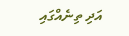އަދި ތިނެއްގައި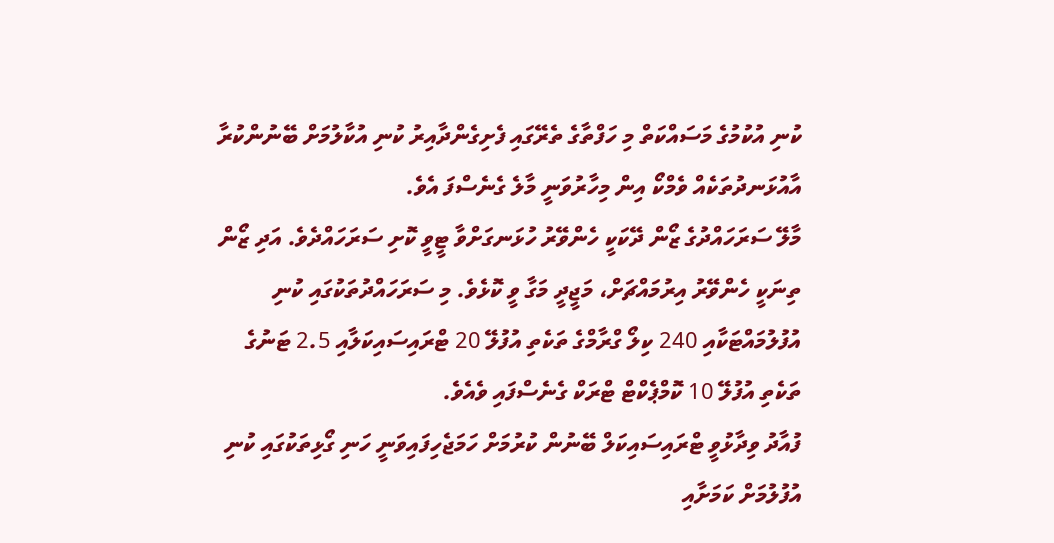ކުނި އުކުމުގެ މަސައްކަތް މި ހަފްތާގެ ތެރޭގައި ފެށިގެންދާއިރު ކުނި އުކާލުމަށް ބޭނުންކުރާ އާއުޅަނދުތަކެއް ވެމްކޯ އިން މިހާރުވަނީ މާލެ ގެނެސްފަ އެވެ.
މާލޭ ސަރަހައްދުގެ ޒޯން ދޭކަކީ ހެންވޭރު ހުޅަނގަށްވާ ޓީވީ ކޮށި ސަރަހައްދެވެ. އަދި ޒޯން ތިނަކީ ހެންވޭރު އިރުމައްޗަށް، މަޖީދީ މަގާ ވީ ކޮޅެވެ. މި ސަރަހައްދުތަކުގައި ކުނި އުފުލުމައްޓަކާއި 240 ކިލޯ ގްރާމްގެ ތަކެތި އުފުލޭ 20 ޓްރައިސައިކަލާއި 2.5 ޓަނުގެ ތަކެތި އުފުލޭ 10 ކޮމްޕެކްޓް ޓްރަކް ގެނެސްފައި ވެއެވެ.
ފުއާދު ވިދާޅުވީ ޓްރައިސައިކަލް ބޭނުން ކުރުމަށް ހަމަޖެހިފައިވަނީ ހަނި ގޯޅިތަކުގައި ކުނި އުފުލުމަށް ކަމަށާއި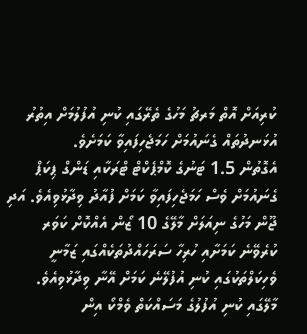ކުރިއަށް އޮތް މަރޗު މަހުގެ ތެރޭގައި ކުނި އުފުލުމަށް އިތުރު އުޅަނދުތައް ގެނައުމަށް ހަމަޖެހިފައިވާ ކަމަށެވެ.
އެގޮތުން 1.5 ޓަނުގެ ކޮމްޕެކްޓް ޓްރަކާއި ޑަންގް ޕިކަޕް ގެނައުމަށް ވެސް ހަމަޖެހިފައިވާ ކަމަށް ފުއާދު ވިދާޅުވިއެވެ. އަދި ޖޫން މަހުގެ ނިއަލަށް މާލޭގެ 10 ޒޯން އެއްކޮށް ކަވަރ ކުރެވޭނެ ކަމަށާއި ހުރިހާ ސަރަހައްދުތަކެއްގައި ޒަމާނީ ވެހިކަލްތަކުގައި ކުނި އުފުލޭނެ ކަމަށް އޭނާ ވިދާޅުވިއެވެ.
މާލޭގައި ކުނި އުފުލުގެ މަސައްކަތް ވެމްކޯ އިން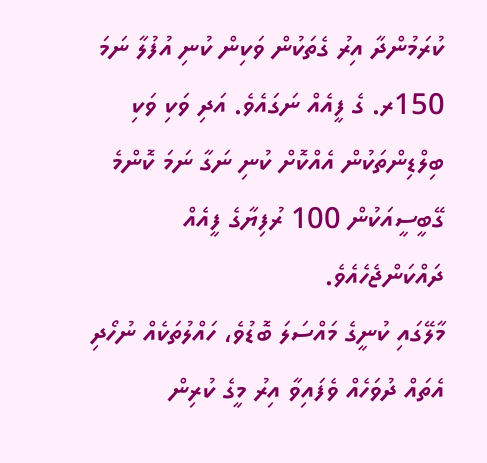ކުރަމުންދާ އިރު ގެތަކުން ވަކިން ކުނި އުފުލާ ނަމަ 150ރ. ގެ ފީއެއް ނަގައެވެ. އަދި ވަކި ވަކި ބިލްޑިންތަކުން އެއްކޮށް ކުނި ނަގާ ނަމަ ކޮންމެ ގޭބީސީއަކުން 100 ރުފިޔާގެ ފީއެއް ދައްކަންޖެހެއެވެ.
މާލޭގައި ކުނީގެ މައްސަލަ ބޮޑުވެ، ހައްލުތަކެއް ނުހޯދި އެތައް ދުވަހެއް ވެފައިވާ އިރު މީގެ ކުރިން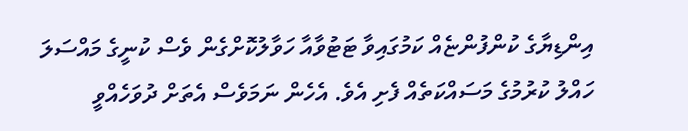އިންޑިޔާގެ ކުންފުންޏެއް ކަމުގައިވާ ޓަޓުވާއާ ހަވާލުކޮށްގެން ވެސް ކުނީގެ މައްސަލަ ހައްލު ކުރުމުގެ މަސައްކަތެއް ފެށި އެވެ. އެހެން ނަމަވެސް އެތަށް ދުވަހެއްވީ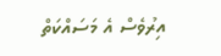އިރުވެސް އެ މަސައްކަތް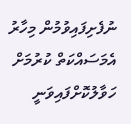ނުފެށިފައިވުމުން މިހާރު އެމަސައްކަތް ކުރުމަށް ހަވާލުކޮށްފައިވަނީ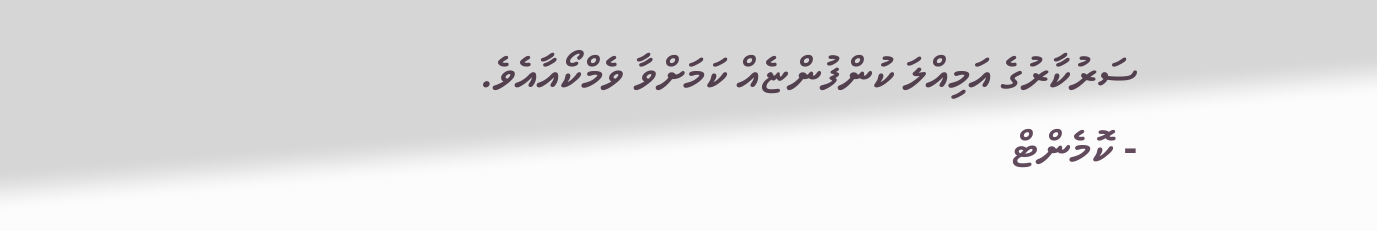ސަރުކާރުގެ އަމިއްލަ ކުންފުންޏެއް ކަމަށްވާ ވެމްކޯއާއެވެ.
- ކޮމެންޓް